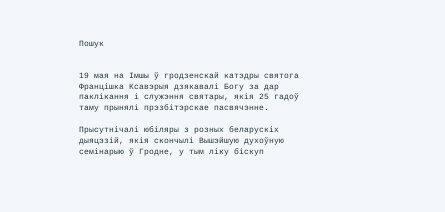Пошук


19 мая на Імшы ў гродзенскай катэдры святога Францішка Ксавэрыя дзякавалі Богу за дар паклікання і служэння святары, якія 25 гадоў таму прынялі прэзбітэрскае пасвячэнне.

Прысутнічалі юбіляры з розных беларускіх дыяцэзій, якія скончылі Вышэйшую духоўную семінарыю ў Гродне, у тым ліку біскуп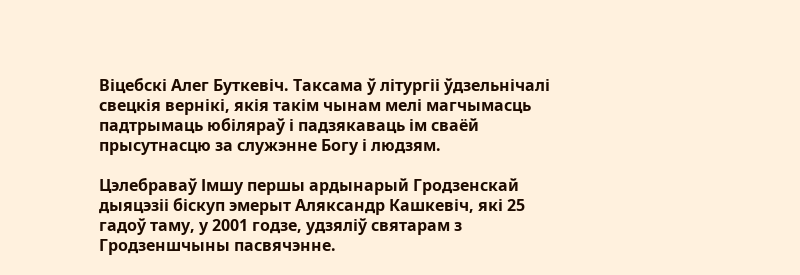Віцебскі Алег Буткевіч. Таксама ў літургіі ўдзельнічалі свецкія вернікі, якія такім чынам мелі магчымасць падтрымаць юбіляраў і падзякаваць ім сваёй прысутнасцю за служэнне Богу і людзям.

Цэлебраваў Імшу першы ардынарый Гродзенскай дыяцэзіі біскуп эмерыт Аляксандр Кашкевіч, які 25 гадоў таму, у 2001 годзе, удзяліў святарам з Гродзеншчыны пасвячэнне.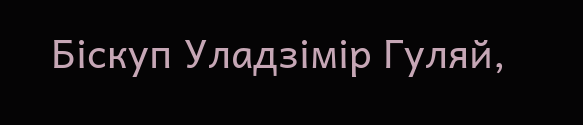Біскуп Уладзімір Гуляй,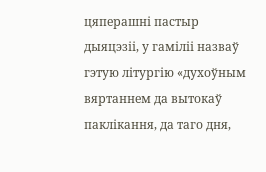цяперашні пастыр дыяцэзіі, у гаміліі назваў гэтую літургію «духоўным вяртаннем да вытокаў паклікання, да таго дня,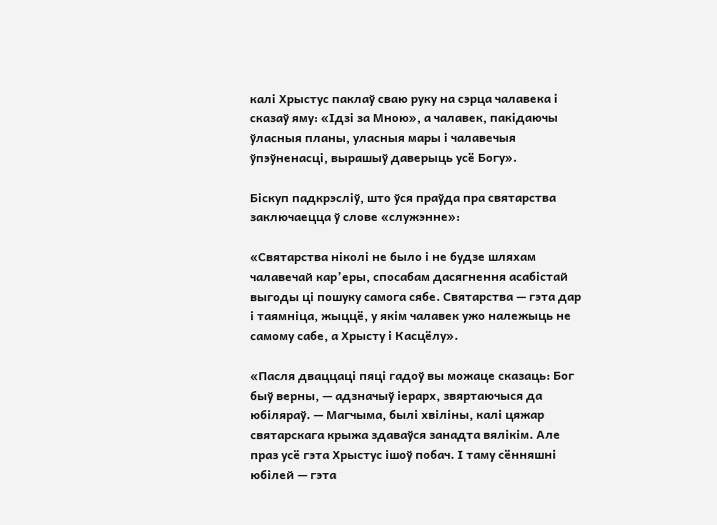калі Хрыстус паклаў сваю руку на сэрца чалавека і сказаў яму: «Ідзі за Мною», а чалавек, пакідаючы ўласныя планы, уласныя мары і чалавечыя ўпэўненасці, вырашыў даверыць усё Богу».

Біскуп падкрэсліў, што ўся праўда пра святарства заключаецца ў слове «служэнне»:

«Святарства ніколі не было і не будзе шляхам чалавечай кар’еры, спосабам дасягнення асабістай выгоды ці пошуку самога сябе. Святарства — гэта дар і таямніца, жыццё, у якім чалавек ужо належыць не самому сабе, а Хрысту і Касцёлу».

«Пасля дваццаці пяці гадоў вы можаце сказаць: Бог быў верны, — адзначыў іерарх, звяртаючыся да юбіляраў. — Магчыма, былі хвіліны, калі цяжар святарскага крыжа здаваўся занадта вялікім. Але праз усё гэта Хрыстус ішоў побач. І таму сённяшні юбілей — гэта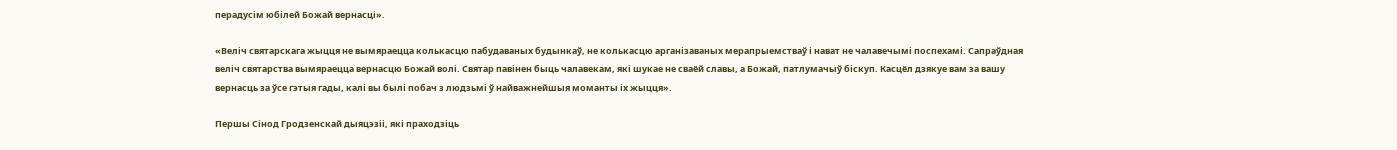перадусім юбілей Божай вернасці».

«Веліч святарскага жыцця не вымяраецца колькасцю пабудаваных будынкаў, не колькасцю арганізаваных мерапрыемстваў і нават не чалавечымі поспехамі. Сапраўдная веліч святарства вымяраецца вернасцю Божай волі. Святар павінен быць чалавекам, які шукае не сваёй славы, а Божай, патлумачыў біскуп. Касцёл дзякуе вам за вашу вернасць за ўсе гэтыя гады, калі вы былі побач з людзьмі ў найважнейшыя моманты іх жыцця».

Першы Сінод Гродзенскай дыяцэзіі, які праходзіць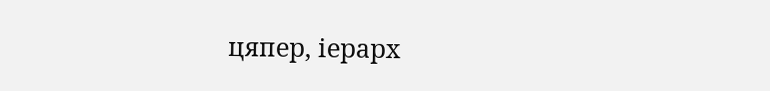цяпер, іерарх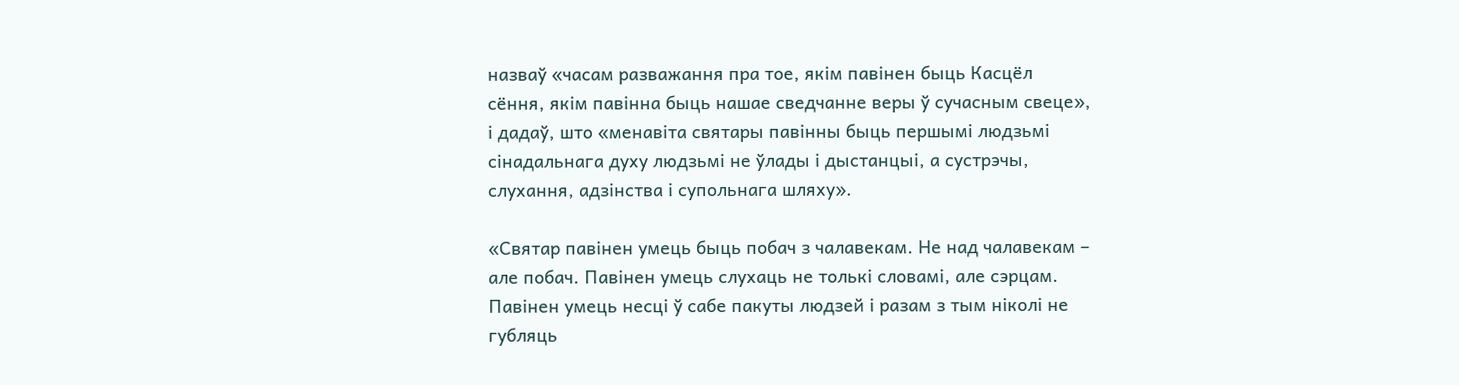назваў «часам разважання пра тое, якім павінен быць Касцёл сёння, якім павінна быць нашае сведчанне веры ў сучасным свеце», і дадаў, што «менавіта святары павінны быць першымі людзьмі сінадальнага духу людзьмі не ўлады і дыстанцыі, а сустрэчы, слухання, адзінства і супольнага шляху».

«Святар павінен умець быць побач з чалавекам. Не над чалавекам – але побач. Павінен умець слухаць не толькі словамі, але сэрцам. Павінен умець несці ў сабе пакуты людзей і разам з тым ніколі не губляць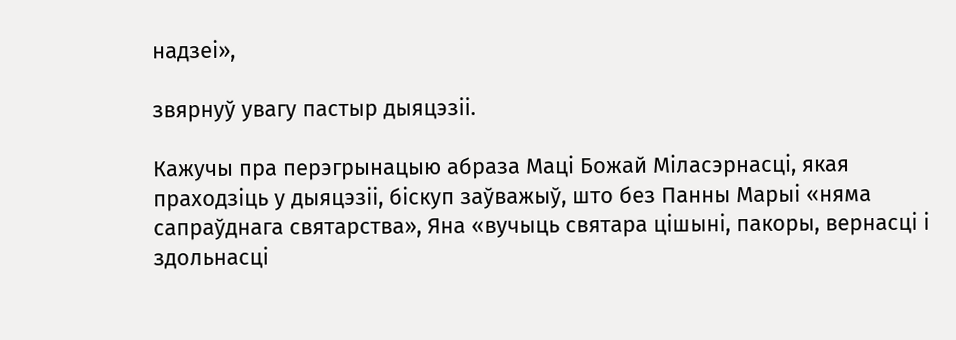надзеі»,

звярнуў увагу пастыр дыяцэзіі.

Кажучы пра перэгрынацыю абраза Маці Божай Міласэрнасці, якая праходзіць у дыяцэзіі, біскуп заўважыў, што без Панны Марыі «няма сапраўднага святарства», Яна «вучыць святара цішыні, пакоры, вернасці і здольнасці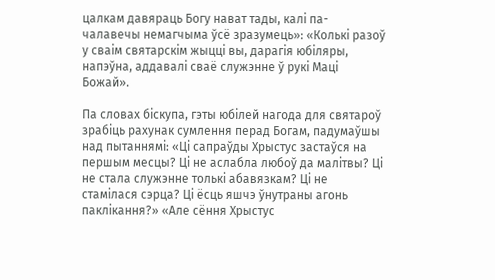цалкам давяраць Богу нават тады, калі па-чалавечы немагчыма ўсё зразумець»: «Колькі разоў у сваім святарскім жыцці вы, дарагія юбіляры, напэўна, аддавалі сваё служэнне ў рукі Маці Божай».

Па словах біскупа, гэты юбілей нагода для святароў зрабіць рахунак сумлення перад Богам, падумаўшы над пытаннямі: «Ці сапраўды Хрыстус застаўся на першым месцы? Ці не аслабла любоў да малітвы? Ці не стала служэнне толькі абавязкам? Ці не стамілася сэрца? Ці ёсць яшчэ ўнутраны агонь паклікання?» «Але сёння Хрыстус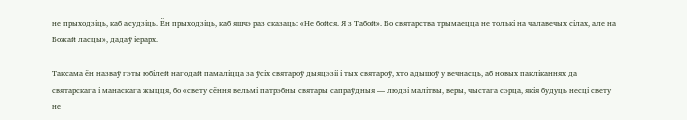не прыходзіць, каб асудзіць. Ён прыходзіць, каб яшчэ раз сказаць: «Не бойся. Я з Табой». Бо святарства трымаецца не толькі на чалавечых сілах, але на Божай ласцы», дадаў іерарх.

Таксама ён назваў гэты юбілей нагодай памаліцца за ўсіх святароў дыяцэзіі і тых святароў, хто адышоў у вечнасць, аб новых пакліканнях да святарскага і манаскага жыцця, бо «свету сёння вельмі патрэбны святары сапраўдныя — людзі малітвы, веры, чыстага сэрца, якія будуць несці свету не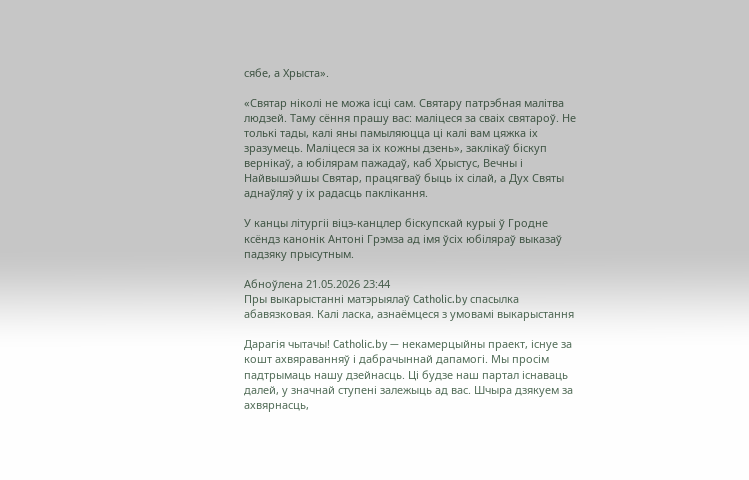сябе, а Хрыста».

«Святар ніколі не можа ісці сам. Святару патрэбная малітва людзей. Таму сёння прашу вас: маліцеся за сваіх святароў. Не толькі тады, калі яны памыляюцца ці калі вам цяжка іх зразумець. Маліцеся за іх кожны дзень», заклікаў біскуп вернікаў, а юбілярам пажадаў, каб Хрыстус, Вечны і Найвышэйшы Святар, працягваў быць іх сілай, а Дух Святы аднаўляў у іх радасць паклікання.

У канцы літургіі віцэ-канцлер біскупскай курыі ў Гродне ксёндз канонік Антоні Грэмза ад імя ўсіх юбіляраў выказаў падзяку прысутным.

Абноўлена 21.05.2026 23:44
Пры выкарыстанні матэрыялаў Catholic.by спасылка абавязковая. Калі ласка, азнаёмцеся з умовамі выкарыстання

Дарагія чытачы! Catholic.by — некамерцыйны праект, існуе за кошт ахвяраванняў і дабрачыннай дапамогі. Мы просім падтрымаць нашу дзейнасць. Ці будзе наш партал існаваць далей, у значнай ступені залежыць ад вас. Шчыра дзякуем за ахвярнасць,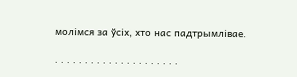молімся за ўсіх, хто нас падтрымлівае.

. . . . . . . . . . . . . . . . . . . . .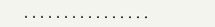. . . . . . . . . . . . . . . .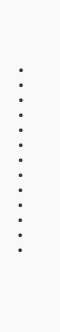. . . . . . . . . . . . .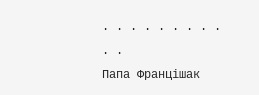. . . . . . . . . . .
Папа Францішак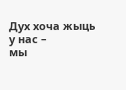Дух хоча жыць у нас –
мы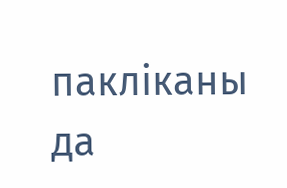пакліканы да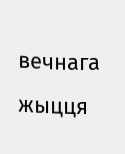вечнага жыцця